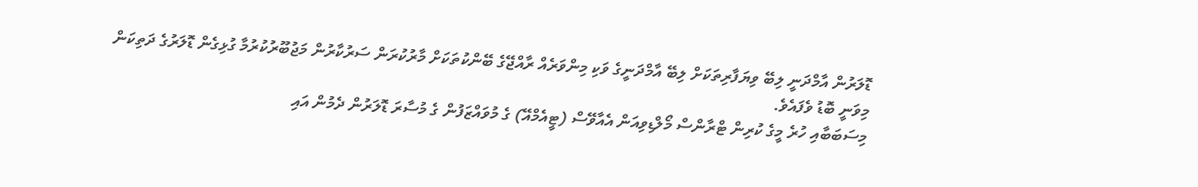ޑޮލަރުން އާމްދަނީ ލިބޭ ވިޔަފާރިތަކަށް ލިބޭ އާމްދަނީގެ ވަކި މިންވަރެއް ރާއްޖޭގެ ބޭންކުތަކަށް މާރުކުރަން ސަރުކާރުން މަޖުބޫރުކުރުމާ ގުޅިގެން ޑޮލަރުގެ ދަތިކަން މިވަނީ ބޮޑު ވެފައެވެ.
މިސަބަބާއި ހުރެ މީގެ ކުރިން ޓްރާންސް މޯލްޑިވިއަން އެއާވޭސް (ޓީއެމްއޭ) ގެ މުވައްޒަފުން ގެ މުސާރަ ޑޮލަރުން ދެމުން އައި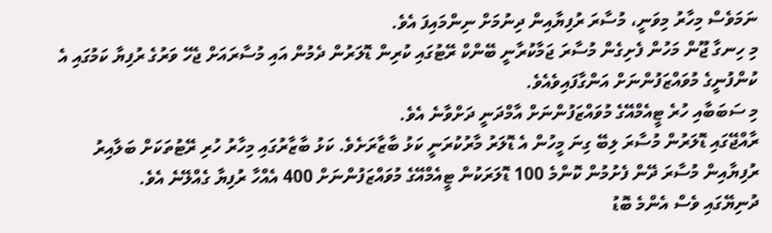ނަމަވެސް މިހާރު މިވަނީ، މުސާރަ ރުފިޔާއިން ދިނުމަށް ނިންމައިފަ އެވެ.
މި ހިނގާ ޖޫން މަހުން ފެށިގެން މުސާރަ ޖަމާކުރާނީ ބޭންކް ރޭޓުގައި ކުރިން ޑޮލަރުން ދެމުން އައި މުސާރައަށް ޖެހޭ ވަރުގެ ރުފިޔާ ކަމުގައި އެ ކުންފުނީގެ މުވައްޒަފުންނަށް އަންގާފައިވެއެވެ.
މި ސަބަބާއި ހުރެ ޓީއެމްއޭގެ މުވައްޒަފުންނަށް އާމްދަނީ ދަށްވާނެ އެވެ.
ރާއްޖޭގައި ޑޮލަރުން މުސާރަ ލިބޭ ގިނަ މީހުން އެ ޑޮލަރު މާރުކުރަނީ ކަޅު ބާޒާރަށެވެ. ކަޅު ބާޒާރުގައި މިހާރު ހުރި ރޭޓުތަކަށް ބަލާއިރު ރުފިޔާއިން މުސާރަ ދޭން ފެށުމުން ކޮންމެ 100 ޑޮލަރަކުން ޓީއެމްއޭގެ މުވައްޒަފުންނަށް 400 އެއްހާ ރުފިޔާ ގެއްލޭނެ އެވެ.
ދުނިޔޭގައި ވެސް އެންމެ ބޮޑު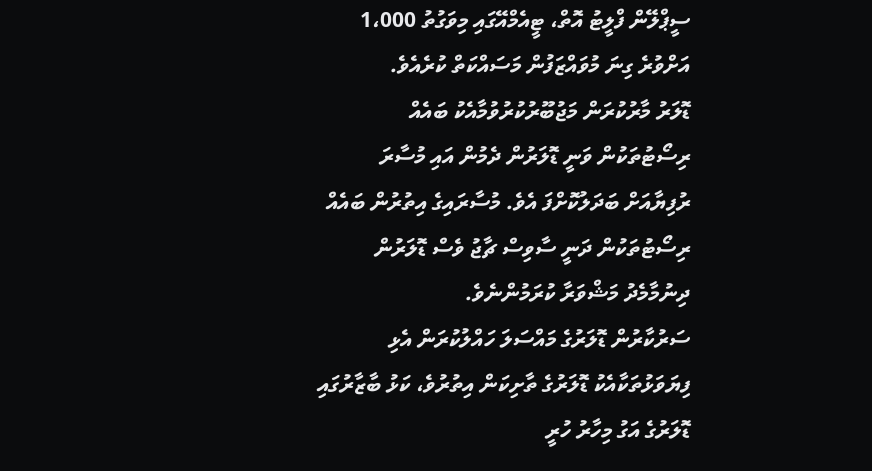ސީޕްލޭން ފްލީޓު އޮތް، ޓީއެމްއޭގައި މިވަގުތު 1،000 އަށްވުރެ ގިނަ މުވައްޒަފުން މަސައްކަތް ކުރެއެވެ.
ޑޮލަރު މާރުކުރަން މަޖުބޫރުކުރުވުމާއެކު ބައެއް ރިސޯޓުތަކުން ވަނީ ޑޮލަރުން ދެމުން އައި މުސާރަ ރުފިޔާއަށް ބަދަލުކޮށްފަ އެވެ. މުސާރައިގެ އިތުރުން ބައެއް ރިސޯޓުތަކުން ދަނީ ސާވިސް ޗާޖު ވެސް ޑޮލަރުން ދިނުމާމެދު މަޝްވަރާ ކުރަމުންނެވެ.
ސަރުކާރުން ޑޮލަރުގެ މައްސަލަ ހައްލުކުރަން އެޅި ފިޔަވަޅުތަކާއެކު ޑޮލަރުގެ ތާށިކަން އިތުރުވެ، ކަޅު ބާޒާރުގައި ޑޮލަރުގެ އަގު މިހާރު ހުރީ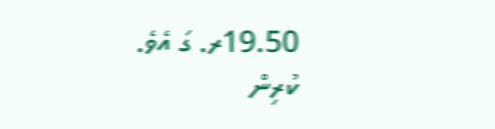19.50ރ. ގަ އެވެ.
ކުރިން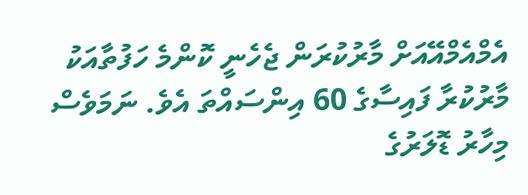އެމްއެމްއޭއަށް މާރުކުރަން ޖެހެނީ ކޮންމެ ހަފުތާއަކު މާރުކުރާ ފައިސާގެ 60 އިންސައްތަ އެވެ. ނަމަވެސް މިހާރު ޑޮލަރުގެ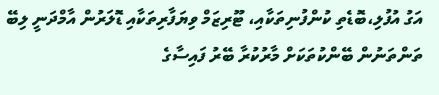އަގު އުފުލި،ބޮޑެތި ކުންފުނިތަކާއި، ޓޫރިޒަމް ވިޔަފާރިތަކާއި ޑޮލަރުން އާމްދަނީ ލިބޭ ތަންތަނުން ބޭންކުތަކަށް މާރުކުރާ ބޭރު ފައިސާގެ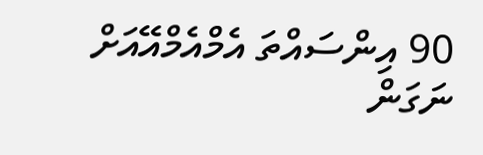90 އިންސައްތަ އެމްއެމްއޭއަށް ނަގަން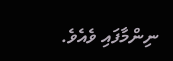ނިންމާފައި ވެއެވެ.